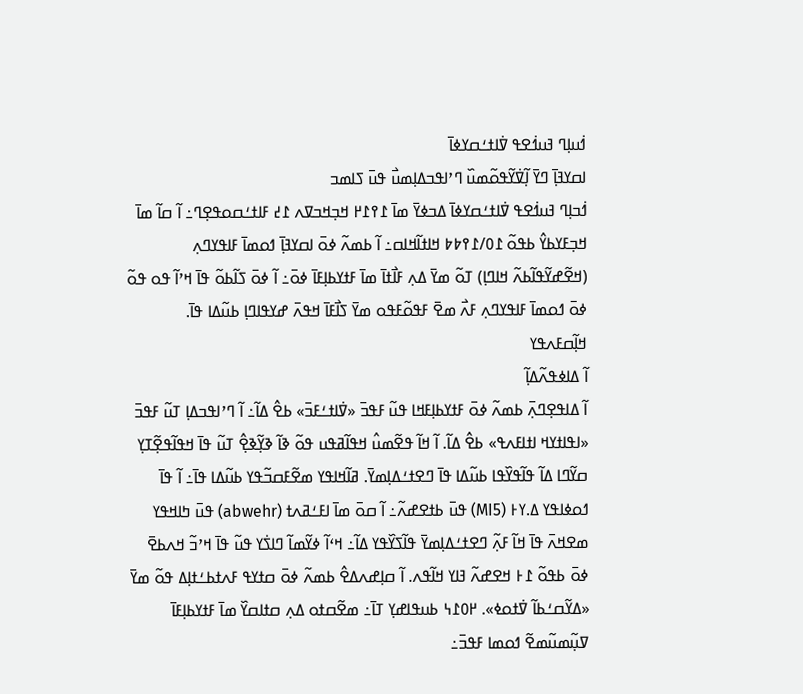ߗ߭ߎߊ߲ߣ ߔߎߗ߭ߐߟ ߜ߭ߊߙߑߛߌߦߊ߫
ߊߛߌߔߊ߲߫ ߣߌ߫ ߊ߲߬ߜ߭ߌ߬ߟߋ߬ߘߎ߰ ߣߴߊߟߏߡߊ߲ߘߎ߯ ߟߎ߫ ߖߊߘߏ
ߗ߭ߏߊ߲ߣ ߔߎߗ߭ߐߟ ߜ߭ߊߙߑߛߌߦߊ߫ ߡߏߦߌ߫ ߘߊ߫ ߁߉߁߂ ߞߏ߲ߞߏߜߍ ߁߄ ߓߊߙߑߛߋߟߐ߲ߣ߸ ߊ߬ ߛߊ߬ ߘߊ߫ ߞߏ߲ߓߌߕߌ߮ ߕߟߋ߬ ߁߀/߁߉߈߈ ߞߊߙߊ߬ߞߊߛ߸ ߊ߬ ߕߘߍ߬ ߦߋ߫ ߊߛߌߔߊ߲߫ ߗߋߘߊ߫ ߓߊߟߌߣߍ߲ (ߞߐ߬ߝߌ߬ߟߊ߬ߕߍ߬ ߞߊߣߊ߲) ߠߋ߬ ߘߌ߫ ߡߍ߲ ߓߊ߯ߙߊ߫ ߘߊ߫ ߓߙߌߕߊ߲ߓߊ߫ ߦߋ߫߸ ߊ߬ ߦߋ߫ ߖߊ߬ߕߋ߬ ߟߊ߫ ߞߴߊ߬ ߟߋ ߟߋ߬ ߦߋ߫ ߗߋߘߊ߫ ߓߊߟߌߣߍ߲ ߓߍ߯ ߘߐ߫ ߓߟߋ߬ߓߟߋ ߘߌ߫ ߖߊ߯ߓߊ߫ ߞߟߍ߫ ߝߌߟߊߣߊ߲ ߕߎ߬ߡߊ ߟߊ߫.
ߞߊ߲߬ߛߓߍߟߌ
ߊ߬ ߡߊߦߟߍ߬ߡߊ߲߬
ߊ߬ ߡߊߟߐ߲ߣߍ߲߫ ߕߘߍ߬ ߦߋ߫ ߓߙߌߕߊ߲ߓߞߊ ߟߎ߬ ߓߟߏ߫ «ߜ߭ߊߙߑߓߏ߫» ߕߐ߮ ߡߊ߬߸ ߊ߬ ߣߴߊߟߏߡߊ߲ ߠߎ߬ ߓߟߏ߫ «ߊߟߊߙߌߞ ߊߙߊߓߍߟ» ߕߐ߮ ߡߊ߬. ߊ߬ ߞߊ߬ ߟߐ߬ߘߎ߮ ߞߟߊ߬ߥߟߎ ߟߋ߬ ߢߊ߬ ߢߌ߲߬ߢߐ߲߮ ߠߎ߬ ߟߊ߫ ߞߟߊ߬ߟߐ߲߬ߠߌ߲ ߛߌ߬ߣߊ ߡߊ߬ ߟߊ߬ߟߌ߰ߟߊ ߕߎ߬ߡߊ ߟߊ߫ ߣߐߙߑߡߊ߲ߘߌ߫. ߥߊ߬ߞߊߟߌ ߘߐ߬ߓߛߏ߬ߟߌ ߕߎ߬ߡߊ ߟߊ߫߸ ߊ߬ ߟߊ߫ ߗߋߦߊߟߌ ߡ.ߌ߅ (MI5) ߟߎ߫ ߕߙߐߝߍ߬߸ ߊ߬ ߛߋ߫ ߘߊ߫ ߊߓߑߥߍߙ (abwehr) ߟߎ߫ ߤߊߞߟߌ ߘߐߞߍ߫ ߟߊ߫ ߞߊ߬ ߓߍ߲߬ ߣߐߙߑߡߊ߲ߘߌ߫ ߟߊ߬ߖߌ߰ߟߌ ߡߊ߬߸ ߞߵߊ߬ ߦߌ߬ߘߊ߬ ߣߊߖ߭ߌ ߟߎ߬ ߟߊ߫ ߞߴߏ߬ ߞߍߕߐ߫ ߦߋ߫ ߕߟߋ߬ ߁߅ ߞߐߝߍ߬ ߔߊߌ ߞߊ߬ߟߍ. ߊ߬ ߛߊ߲ߝߍߡߐ߮ ߕߘߍ߬ ߦߋ߫ ߛߙߌߟ ߓߍߙߕߑߙߊ߲ߡ ߟߋ߬ ߘߌ߫ «ߡߌ߬ߛߑߕߊ߬ ߜ߭ߙߋߦ». ߂߀߁߆ ߕߎߟߊߝߌ߲ ߠߊ߫߸ ߘߐ߬ߛߙߋ ߡߍ߲ ߛߙߊߛߌ߰ ߘߊ߫ ߓߙߌߕߊ߲ߓߊ߫ ߜߎ߲߬ߘߎ߬ߘߐ߬ ߗߋߘߊ ߓߟߏ߫߸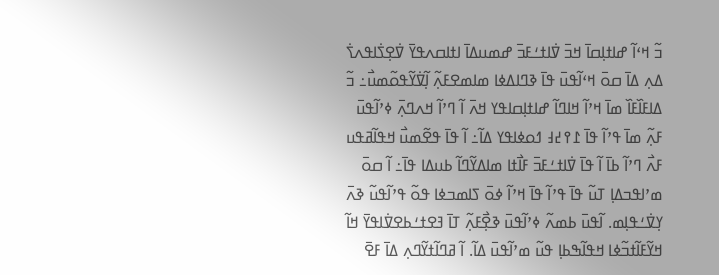ߏ߬ ߞߵߊ߬ ߝߊߙߊ߲ߛߊ߫ ߞߏ߫ ߜ߭ߊߙߑߓߏ߫ ߝߘߎߡߊ߫ ߊߙߊߛߍߟߌ߫ ߜ߭ߐ߲ߖ߭ߊߟߍߖ߭ ߡߍ߲ ߡߊ߫ ߛߋ߫ ߞߵߊ߬ߟߎ߫ ߟߊ߫ ߢߣߊߡߦߊ ߘߊߘߐߓߍ߲߬ ߊ߲߬ߜ߭ߌ߬ߟߋ߬ߘߎ߯߸ ߏ߬ ߡߊߓߊ߰ߓߊ߰ ߘߊ߫ ߞߴߊ߬ ߞߊߣߊ߬ ߝߊߙߊ߲ߛߊߟߌ ߞߍ߫ ߊ߬ ߣߴߊ߬ ߞߍߣߍ߲߫ ߦߴߊ߬ߟߎ߫ ߓߍ߲߬ ߘߊ߫ ߟߴߊ߬ ߟߊ߫ ߁߉߄߃ ߗߋߦߊߟߌ ߡߊ߬߸ ߊ߬ ߟߊ߫ ߟߐ߬ߘߎ߯ ߞߟߊ߬ߥߟߎ ߓߍ߯ ߣߴߊ߬ ߕߊ߫ ߊ߬ ߟߊ߫ ߜ߭ߊߙߑߓߏ߫ ߓߊ߯ߙߊ ߘߊߡߌ߬ߣߊ߬ ߕߎߡߊ ߟߊ߫߸ ߊ߬ ߛߋ߫ ߘߴߊߟߏߡߊ߲ ߠߎ߬ ߟߊ߫ ߟߴߊ߬ ߟߊ߫ ߞߴߊ߬ ߦߋ߫ ߖߊߘߏߦߊ ߟߋ߬ ߟߴߊ߬ߟߎ߬ ߢߍ߫ ߌ߲ߜ߭ߑߟߊ߲ߘ. ߊ߬ߟߎ߫ ߕߘߍ߬ ߦߴߊ߬ߟߎ߫ ߢߐ߲߯ߓߍ߲߬ ߠߊ߫ ߔߐߙߑߕߐߜ߭ߊߟߌ߫ ߞߊ߬ ߞߌ߬ߓߊ߬ߙߏ߬ߦߊ ߞߟߊ߬ߒߕߊ߲ ߟߎ߬ ߘߴߊ߬ߟߎ߫ ߡߊ߬. ߊ߬ ߥߣߊ߬ߙߌ߬ߣߍ߲ ߡߊ߫ ߓߐ߫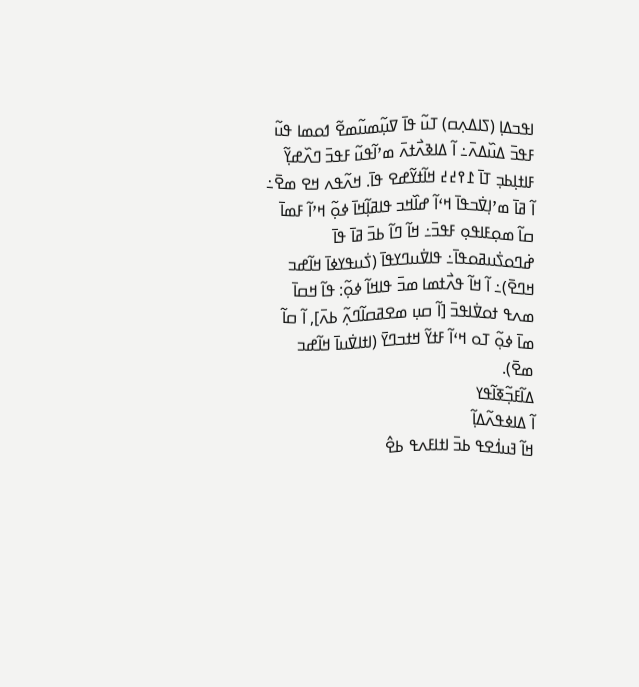ߊߟߏߡߊ߲ (ߖߊߡߍ߲ߛ) ߠߎ߬ ߟߊ߫ ߜߎ߲߬ߘߎ߬ߘߐ߬ ߗߋߘߊ ߟߎ߬ ߓߟߏ߫ ߡߎ߰ߡߍ߫߸ ߊ߬ ߡߊߢߍ߯ߙߍ߫ ߘߴߊ߬ߟߎ߬ ߓߟߏ߫ ߣߍ߰ߝߌ߲߬ ߓߊߙߊ߲ߕߏ߲ ߠߊ߫ ߁߉߄߄ ߞߊ߬ߙߌ߬ߝߐ ߟߊ߫. ߞߍ߬ߟߍ ߞߐ ߘߐ߫߸ ߊ߬ ߥߊ߫ ߘߴߊ߲ߜ߭ߏߟߊ߫ ߞߵߊ߬ ߝߊ߰ߞߏ ߟߊߥߊ߲߬ߞߊ߫ ߦߋ߲߬ ߞߴߊ߬ ߓߘߊ߫ ߛߊ߬ ߘߋ߲ߓߊߟߋ߲ ߓߟߏ߫߸ ߞߊ߬ ߣߊ߬ ߕߏ߫ ߥߊ߫ ߟߊ߫ ߝ߭ߣߋߖ߭ߎߥߋߟߊ߫߸ ߟߊߜ߭ߎߣߌߟߊ߫ (ߖ߭ߎߟߌߦߊ߫ ߞߊ߬ߝߏ ߞߣߐ߫)߸ ߊ߬ ߞߊ߬ ߟߍ߯ߙߘߊ ߘߏ߫ ߟߊߞߊ߬ ߦߋ߲߬: ߟߊ߬ ߞߛߊ߫ ߘߍߟ ߙߋߜ߭ߊߟߏ߫ [ߊ߬ ߛߎ߲ ߘߐߥߛߊ߬ߣߍ߲߬ ߕߍ߫], ߊ߬ ߛߊ߬ ߘߊ߫ ߦߋ߲߬ ߠߋ ߞߵߊ߬ ߓߙߌ߬ ߞߙߏߣߌ߫ (ߊߙߊߜ߭ߎߊ߫ ߞߊ߬ߝߏ ߘߐ߫).
ߡߊ߬ߓߏ߲߬ߧߊ߬ߟߌ
ߊ߬ ߡߊߦߟߍ߬ߡߊ߲߬
ߞߊ߬ ߔߎߗ߭ߐߟ ߕߏ߫ ߊߙߊߓߍߟ ߕߐ߮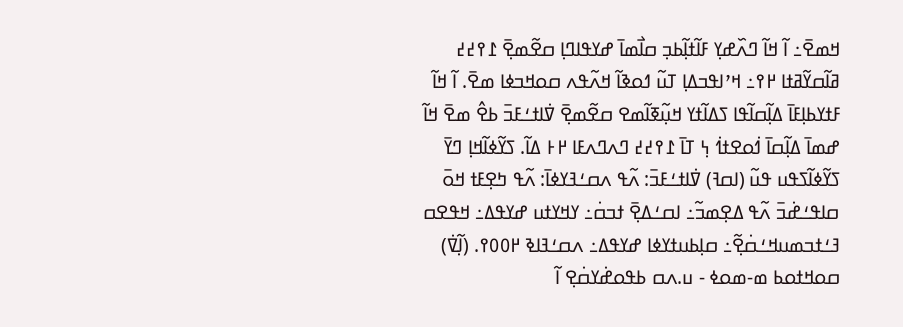ߞߘߐ߫߸ ߊ߬ ߞߊ߬ ߣߍ߰ߝߌ߲ ߓߊ߬ߙߊ߲߬ߕߏ߲ ߛߊ߯ߘߊ߫ ߝߌߟߊߣߊ߲ ߛߐ߬ߘߐ߲߫ ߁߉߄߄ ߥߊ߬ߛߌ߬ߥߙߊ ߂߉߸ ߞߴߊߟߏߡߊ߲ ߠߎ߬ ߗߋߢߊ߬ ߞߍ߬ߟߍ ߛߋߞߏߦߊ ߘߐ߫. ߊ߬ ߞߊ߬ ߓߙߌߕߊ߲ߓߊ߫ ߡߊ߲߬ߛߊ߬ߟߊ ߖߡߊ߬ߙߌ ߞߎ߲߬ߧߊ߬ߘߐ ߛߐ߬ߘߐ߲߫ ߜ߭ߊߙߑߓߏ߫ ߕߐ߮ ߘߐ߫ ߞߊ߬ ߝߘߊ߫ ߡߊ߲߬ߛߊ߫ ߗ߭ߋߐߙߗ߭ ߆߲ ߠߊ߫ ߁߉߄߄ ߣߍߣߍߓߊ ߂߅ ߡߊ߬. ߖߌ߬ߦߊ߬ߞߊ߲ ߣߌ߫ ߖߌ߬ߦߊ߬ߖߟߎ ߟߎ߬ (ߊߛߔ) ߜ߭ߊߙߑߓߏ߫: ߍ߬ߟ ߍߛߑߔߌߦߊ߫: ߍ߬ߟ ߤߐ߲ߓߙ ߞߋ߫ ߛߊߟߑߝ߭ߏ߫ ߍ߬ߟ ߡߐ߲ߘߏ߬߸ ߊߛߑߡߐ߲߫ ߙߏߛ߭߸ ߌߞߌߙߎ ߝߌߟߡ߸ ߞߟߐߛ ߔߑߙߏߘߎߞߑߛ߭ߐ߲߬߸ ߛߊ߲ߕߎߙߌߦߊ ߝߌߟߡ߸ ߍߛߑߔߊߢ ߂߀߀߉. (ߊ߲߬ߜ߭) ߛߋߞߙߋߕ ߘ-ߘߋߦ - ߎ.ߍߛ ߕߟߋߝ߭ߌߛ߭ߐ߲ ߊ߬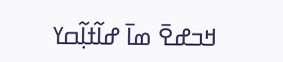ߞߏߝߐ߫ ߘߊ߫ ߝߊ߬ߙߊ߲߬ߛߌ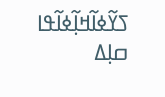ߖߌ߬ߦߊ߬ߞߊ߲߬ߦߊ߬ߟߊ ߛߊ߲ߡ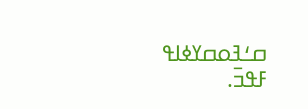ߛߑߔߋߛߌߦߊߟ ߓߟߏ߫.